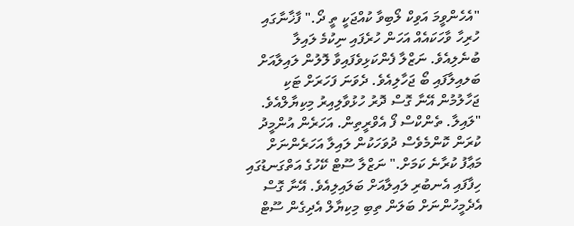"އެހެންވީމަ އަވިކް ލޯބިވާ ކުއްޖަކީ ތީ ދޯ." ފާޚާނާގައި ހުރިހާ ވާހަކައެއް އަހަން ހުރެފައި ނިކުމެ ލައިލާ ބުނެލިއެވެ. ނަޒްލާ ފެންކަޅިވެފައިވާ ލޮލުން ލައިލާއަށް ބަލއިލާފައި ބޯ ޖަހާލިއެވެ. ދެވަނަ ފަހަރަށް ޓަކި ޖަހާލުމުން އޭނާ ގޮސް ދޮރު ހުޅުވާލިއިރު މިކިޔާލްއެވެ. "ލައިލާ. ތެންކްސް ފޯ އެވްރީތިން. އަހަރެން އުންމީދު ކުރަން ކޮންމެވެސް ދުވަހަކުން ލައިލާ އަހަރެންނަށް މަޢާފު ކުރާނެ ކަމަށް." ނަޒްލާ ސޫޓް ކޭހުގެ އަތްގަނޑުގައި ހިފާފައި އެނބުރި ލައިލާއަށް ބަލައިލިއެވެ. އޭނާ ގޮސް އެދެމީހުންނަށް ބަލަން ތިބި މިކިޔާލް އެދިގެން ސޫޓް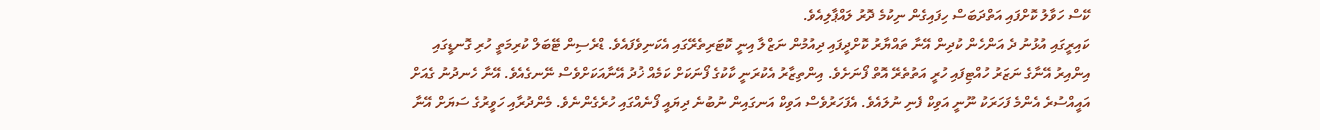ކޭސް ހަވާލު ކޮށްފައި އަތްދަބަސް ހިފައިގެން ނިކުމެ ދޮރު ލައްޕާލިއެވެ.
ކައިރީގައި އުޅުނު ދެ އަންހެން ކުދިން އޭނާ ތައްޔާރު ކޮށްދީފައި ދިއުމުން ނަޒްލާ އިނީ ކޮޓަރިތެރޭގައި އެކަނިވެފައެވެ. ޑްރެސިން ޓޭބަލް ކުރިމަތީ ހުރި ގޮނޑީގައި އިންއިރު އޭނާގެ ނަޒަރު ހުއްޓިފައި ހުރީ އަތުތެރޭ އޮތް ފޯނަށެވެ. އިންތިޒާރު އެކުރަނީ ކާކުގެ ފޯނަކަށް ކަމެއް ޚުދު އޭނާއަކަށްވެސް ނޭނގެއެވެ. އޭނާ ހެނދުނު ގެއަށް އައީއްސުރެ އެންމެ ފަހަރަކު ނޫނީ އަވިކް ފެނި ނުލައެވެ. އެފަހަރުވެސް އަވިކް އަނގައިން ނުބުނެ ދިޔައީ ފޯނެއްގައި ހުރެގެންނެވެ. މެންދުރާއި ހަވީރުގެ ސަޔަށް އޭނާ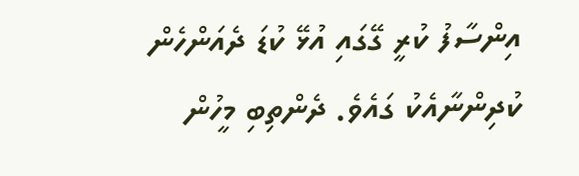އިންސާފު ކުރީ ގޭގައި އުޅޭ ކުޑަ ދެއަންހެން ކުދިންނާއެކު ގައެވެ. ދެންތިބި މީހުން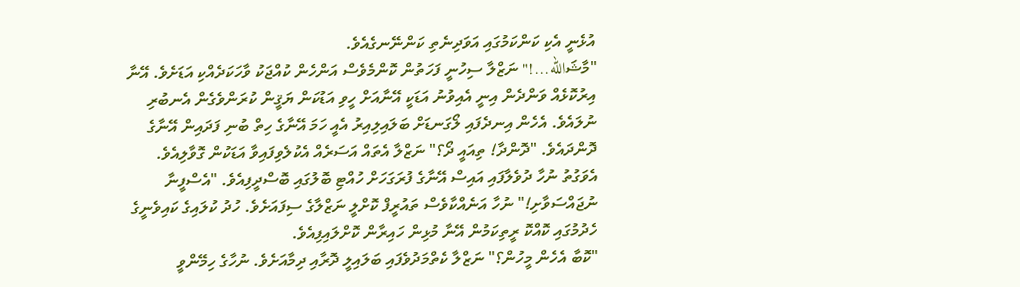އުޅެނީ އެކި ކަންކަމުގައި އަވަދިނެތި ކަންނޭނގެއެވެ.
"މާޝަالله...!" ނަޒްލާ ސިހުނީ ފަހަތުން ކޮންމެވެސް އަންހެން ކުއްޖަކު ވާހަކަދެއްކި އަޑަށެވެ. އޭނާ އިރުކޮޅެއް ވަންދެން އިނީ އެއިވުނު އަޑަކީ އޭނާއަށް ހީވި އަޑުކަން ޔަޤީން ކުރަންވެގެން އެނބުރި ނުލައެވެ. އެހެން އިނދެފައި ލޯގަނޑަށް ބަލައިލިއިރު އެއީ ހަމަ އޭނާގެ ހިތް ބުނި ފަދައިން އޭނާގެ ދޮންދައެވެ. "ދޮންދާ! ތިއައީ ދޯ؟" ނަޒްލާ އެތައް އަސަރެއް އެކުލެވިފައިވާ އަޑަކުން ގޮވާލިއެވެ. އެވަގުތު ނުހާ ދުވެލާފައި އައިސް އޭނާގެ ފުރަގަހަށް ހުއްޓި ބޮލުގައި ބޮސްދީފިއެވެ. "އެސްފީނާ ނުޖައްސަވާށި!" ނުހާ އަނެއްކާވެސް ތައުރީފް ކޮށްލީ ނަޒްލާގެ ސިފައަށެވެ. ހުދު ކުލައިގެ ކައިވެނީގެ ހެދުމުގައި ކޮއްކޮ ރީތިކަމުން އޭނާ މުޅިން ހައިރާން ކޮށްލައިފިއެވެ.
"ކޮބާ އެހެން މީހުން؟" ނަޒްލާ ކެތްމަދުވެފައި ބަލައިލީ ދޮރާއި ދިމާއަށެވެ. ނުހާގެ ހިމޭންވީ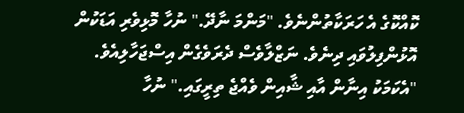ކޮއްކޮގެ އެ ހަރަކާތުންނެވެ. "މަންމަ ނާދޭ." ނުހާ މޮޅިވެރި އަޑަކުން އޮޅުންފިލުވައި ދިނެވެ. ނަޒްލާވެސް ދެރަވެގެން އިސްޖަހާލިއެވެ. "އެކަމަކު އިނާން އާއި ޝާއިން ވެއްޖެ ތިރީގައި." ނުހާ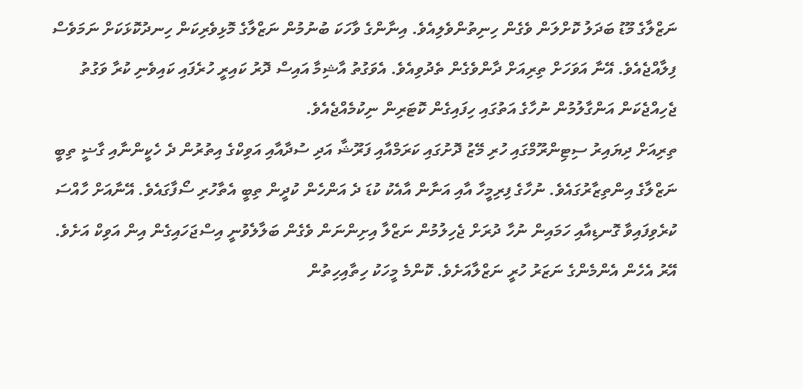ނަޒްލާގެ މޫޑު ބަދަލު ކޮށްލަން ވެގެން ހިނިތުންވެލިއެވެ. އިނާންގެ ވާހަކަ ބުނުމުން ނަޒްލާގެ މޮޅިވެރިކަން ހިނދުކޮޅަކަށް ނަމަވެސް ފިލާއްޖެއެވެ. އޭނާ އަވަހަށް ތިރިއަށް ދާންވެގެން ތެދުވިއެވެ. އެވަގުތު އާޝިމާ އައިސް ދޮރު ކައިރީ ހުރެފައި ކައިވެނި ކުރާ ވަގުތު ޖެހިއްޖެކަން އަންގާލުމުން ނުހާގެ އަތުގައި ހިފައިގެން ކޮޓަރިން ނިކުމެއްޖެއެވެ.
ތިރިއަށް ދިޔައިރު ސިޓިންރޫމްގައި ހުރި މޭޒު ދޮށުގައި ކަރަމްއާއި ފަރޫޝާ އަދި ސުދާއާއި އަވިކްގެ އިތުރުން ދެ ހެކީންނާއި ގާޟީ ތިބީ ނަޒްލާގެ އިންތިޒާރުގައެވެ. ނުހާގެ ފިރިމީހާ އާއި އަނާން އާއެކު ކުޑަ ދެ އަންހެން ކުދީން ތިބީ އެތާހުރި ސޯފާގައެވެ. އޭނާއަށް ހާއްސަ ކުރެވިފައިވާ ގޮނޑިއާއި ހަމައިން ނުހާ ދުރަށް ޖެހިލުމުން ނަޒްލާ އިށިންނަން ވެގެން ބަލާލެވުނީ އިސްޖަހައިގެން އިން އަވިކް އަށެވެ. އޭރު އެހެން އެންމެންގެ ނަޒަރު ހުރީ ނަޒްލާއަށެވެ. ކޮންމެ މީހަކު ހިތާއިހިތުން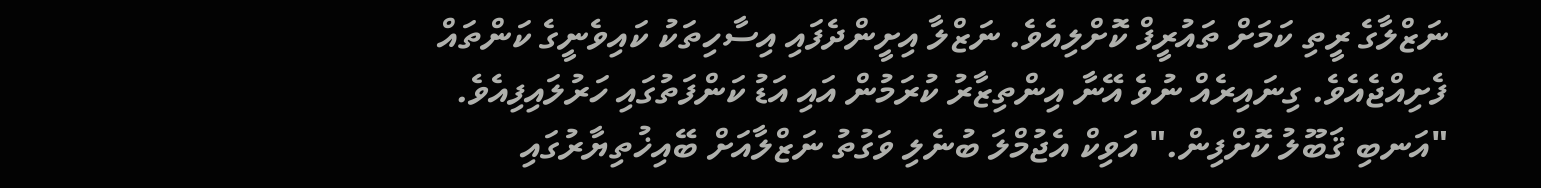ނަޒްލާގެ ރީތި ކަމަށް ތައުރީފް ކޮށްލިއެވެ. ނަޒްލާ އިށީންދެފައި އިސާހިތަކު ކައިވެނީގެ ކަންތައް ފެށިއްޖެއެވެ. ގިނައިރެއް ނުވެ އޭނާ އިންތިޒާރު ކުރަމުން އައި އަޑު ކަންފަތުގައި ހަރުލައިފިއެވެ.
"އަނބި ޤަބޫލު ކޮށްފިން." އަވިކް އެޖުމްލަ ބުނެލި ވަގުތު ނަޒްލާއަށް ބޭއިޚުތިޔާރުގައި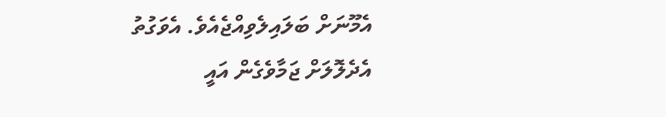އެމޫނަށް ބަލައިލެވިއްޖެއެވެ. އެވަގުތު އެދެލޮލަށް ޖަމާވެގެން އައީ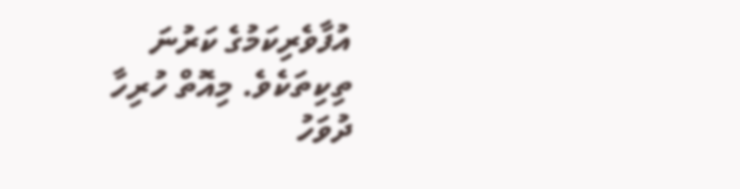އުފާވެރިކަމުގެ ކަރުނަ ތިކިތަކެވެ. މިއޮތް ހުރިހާ ދުވަހު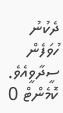ދެކުނު ހުވަފެން ސީދާވީއެވެ.
ކޮމެންޓް 0